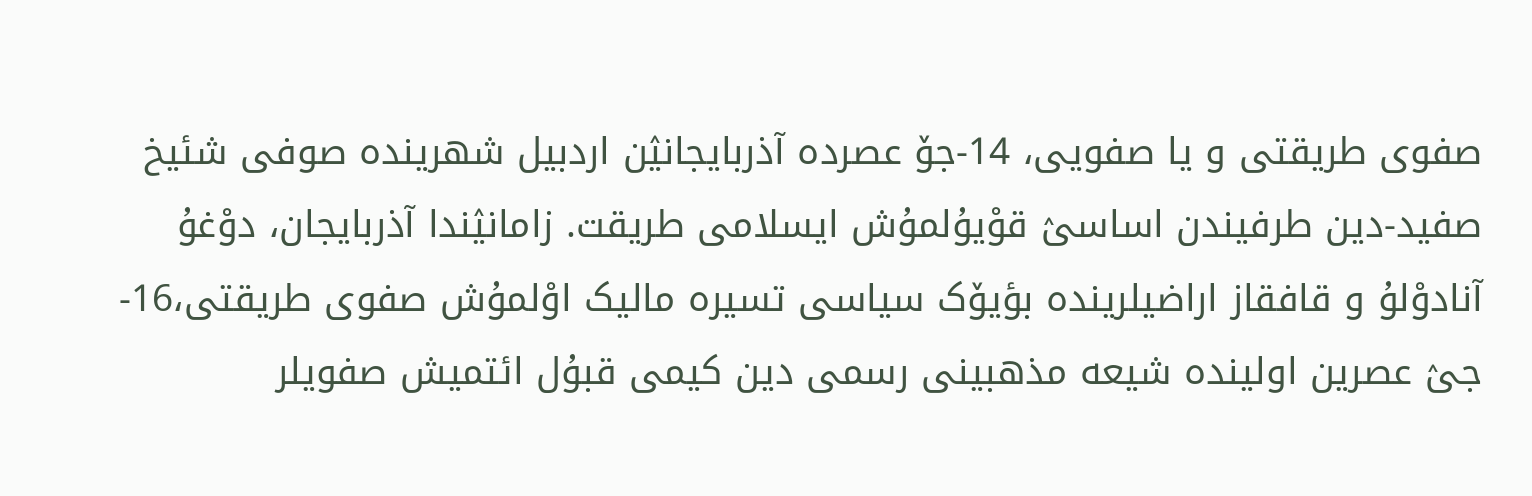صفوی طریقتی و یا صفویی، 14-جۆ عصرده آذربایجانیٛن اردبیل شهرینده صوفی شئیخ صفید-دین طرفیندن اساسیٛ قوْیۇلمۇش ایسلامی طریقت. زامانیٛندا آذربایجان، دوْغۇ آنادوْلۇ و قافقاز اراضیلرینده بؤیۆک سیاسی تسیره مالیک اوْلمۇش صفوی طریقتی،16-جیٛ عصرین اولینده شیعه مذهبینی رسمی دین کیمی قبۇل ائتمیش صفویلر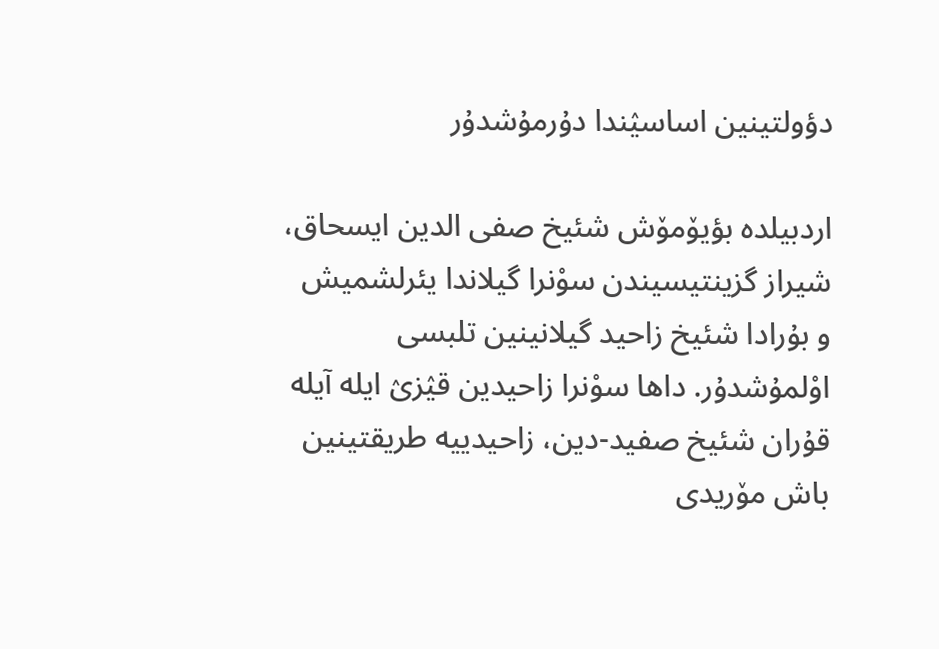دؤولتینین اساسیٛندا دۇرمۇشدۇر

اردبیلده بؤیۆمۆش شئیخ صفی الدین ایسحاق، شیراز گزینتیسیندن سوْنرا گیلاندا یئرلشمیش و بۇرادا شئیخ زاحید گیلانینین تلبسی اوْلمۇشدۇر. داها سوْنرا زاحیدین قیٛزیٛ ایله آیله قۇران شئیخ صفید-دین، زاحیدییه طریقتینین باش مۆریدی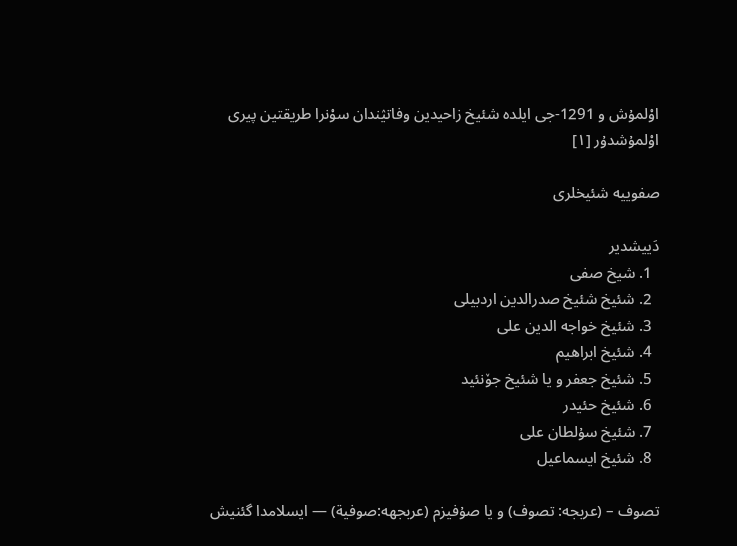اوْلمۇش و 1291-جی ایلده شئیخ زاحیدین وفاتیٛندان سوْنرا طریقتین پیری اوْلمۇشدۇر [۱]

صفوییه شئیخلری

دَییشدیر
  1. شیخ صفی
  2. شئیخ شئیخ صدرالدین اردبیلی
  3. شئیخ خواجه الدین علی
  4. شئیخ ابراهیم
  5. شئیخ جعفر و یا شئیخ جۆنئید
  6. شئیخ حئیدر
  7. شئیخ سۇلطان علی
  8. شئیخ ایسماعیل

تصوف – (عربجه: تصوف) و یا صۇفیزم (عربجهه:صوفية) — ایسلامدا گئنیش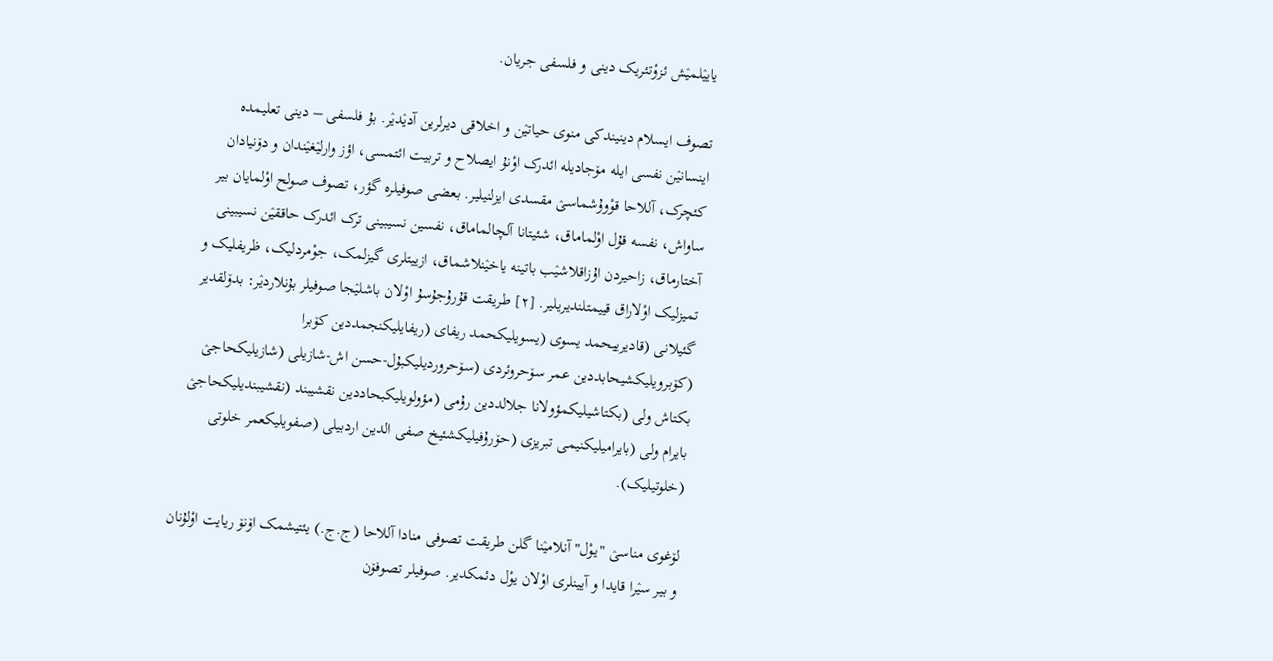یاییٛلمیٛش ئزوْتئریک دینی و فلسفی جریان.

تصوف ایسلام دینیندکی منوی حیاتیٛن و اخلاقی دیرلرین آدیٛدیٛر. بۇ فلسفی – دینی تعلیمده اینسانیٛن نفسی ایله مۆجادیله ائدرک اوْنۇ ایصلاح و تربیت ائتمسی، اؤز وارلیٛغیٛندان و دۆنیادان کئچرک، آللاحا قوْوۇشماسیٛ مقسدی ایزلنیلیر. بعضی صوفیلره گؤر، تصوف صولح اوْلمایان بیر ساواش، نفسه قۇل اوْلماماق، شئیتانا آلچالماماق، نفسین نسیبینی ترک ائدرک حاققیٛن نسیبینی آختارماق، زاحیردن اۇزاقلاشیٛب باتینه یاخیٛنلاشماق، ازییتلری گیزلمک، جوْمردلیک، ظریفلیک و تمیزلیک اوْلاراق قییمتلندیریلیر. [۲] طریقت قۇرۇجۇسۇ اوْلان باشلیٛجا صوفیلر بۇنلاردیٛر: بدۆلقدیر گئیلانی (قادیرییحمد یسوی (یسویلیکحمد ریفای (ریفایلیکنجمددین کۆبرا (کۆبرویلیکشیحابددین عمر سۆحروئردی (سۆحروردیلیکبۇل-حسن اش-شازیلی (شازیلیکحاجیٛ بکتاش ولی (بکتاشیلیکمؤولانا جلالددین رۇمی (مؤولویلیکبحاددین نقشیبند (نقشیبندیلیکحاجیٛ بایرام ولی (بایرامیلیکنیمی تبریزی (حۆرۇفیلیکشئیخ صفی الدین اردبیلی (صفویلیکعمر خلوتی (خلوتیلیک).

لۆغوی مناسیٛ "یوْل" آنلامیٛنا گلن طریقت تصوفی منادا آللاحا (ج.ج.) یئتیشمک اۆنۆ ریایت اوْلۇنان و بیر سیٛرا قایدا و آیینلری اوْلان یوْل دئمکدیر. صوفیلر تصوفۆن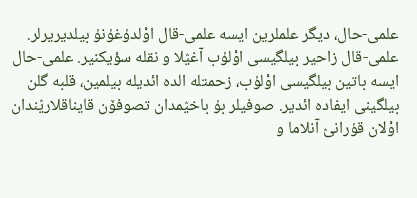علمی-حال، دیگر علملرین ایسه علمی-قال اوْلدۇغۇنۇ بیلدیریرلر. علمی-قال زاحیر بیلگیسی اوْلۇب آغیٛلا و نقله سؤیکنیر. علمی-حال ایسه باتین بیلگیسی اوْلۇب، زحمتله الده ائدیله بیلمین، قلبه گلن بیلگینی ایفاده ائدیر. صوفیلر بۇ باخیٛمدان تصوفۆن قایناقلاریٛندان اوْلان قۇرانیٛ آنلاما و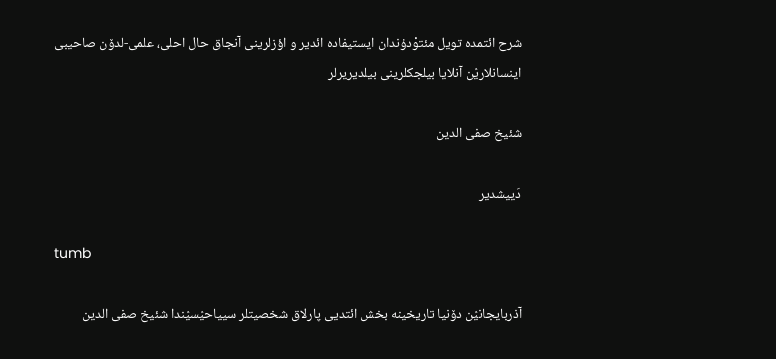شرح ائتمده تویل مئتوْدۇندان ایستیفاده ائدیر و اؤزلرینی آنجاق حال احلی، علمی-لدۆن صاحیبی اینسانلاریٛن آنلایا بیلجکلرینی بیلدیریرلر

شئیخ صفی الدین

دَییشدیر

tumb

آذربایجانیٛن دۆنیا تاریخینه بخش ائتدیی پارلاق شخصیتلر سییاحیٛسیٛندا شئیخ صفی الدین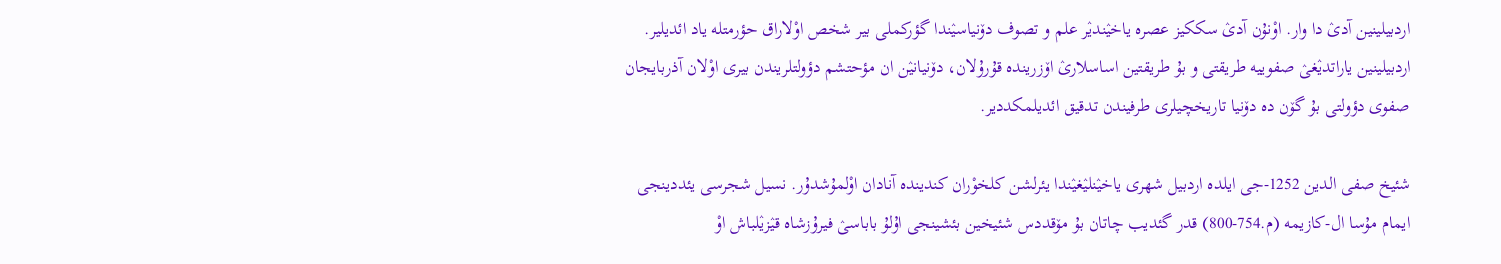اردبیلینین آدیٛ دا وار. اوْنۇن آدیٛ سککیز عصره یاخیٛندیٛر علم و تصوف دۆنیاسیٛندا گؤرکملی بیر شخص اوْلاراق حؤرمتله یاد ائدیلیر. اردبیلینین یاراتدیٛغیٛ صفوییه طریقتی و بۇ طریقتین اساسلاریٛ اۆزرینده قۇرۇلان، دۆنیانیٛن ان مؤحتشم دؤولتلریندن بیری اوْلان آذربایجان صفوی دؤولتی بۇ گۆن ده دۆنیا تاریخچیلری طرفیندن تدقیق ائدیلمکددیر.

شئیخ صفی الدین 1252-جی ایلده اردبیل شهری یاخیٛنلیٛغیٛندا یئرلشن کلخوْران کندینده آنادان اوْلمۇشدۇر. نسیل شجرسی یئددینجی ایمام مۇسا ال-کازیمه (م.754-800) قدر گئدیب چاتان بۇ مۆقددس شئیخین بئشینجی اۇلۇ باباسیٛ فیرۇزشاه قیٛزیٛلباش اوْ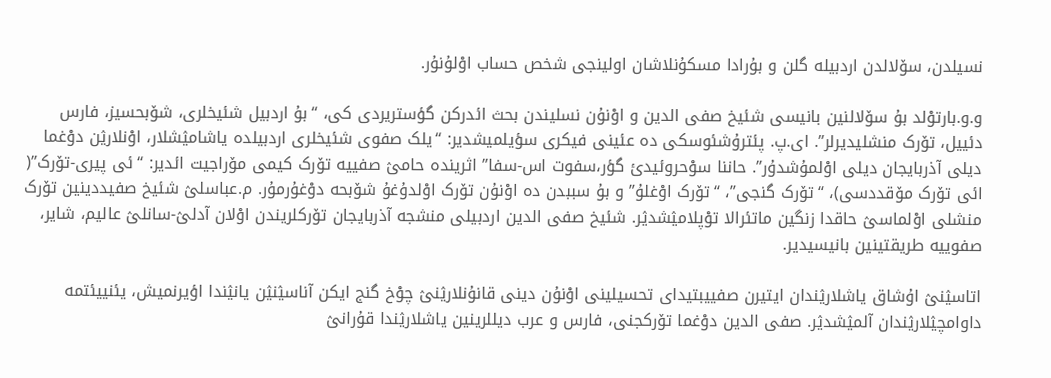نسیلدن، سۆلالدن اردبیله گلن و بۇرادا مسکۇنلاشان اولینجی شخص حساب اوْلۇنۇر.

و.و.بارتوْلد بۇ سۆلالنین بانیسی شئیخ صفی الدین و اوْنۇن نسلیندن بحث ائدرکن گؤستریردی کی، “بۇ اردبیل شئیخلری، شۆبحسیز، فارس دئییل، تۆرک منشلیدیرلر”. ای.پ. پئترۇشئوسکی ده عئینی فیکری سؤیلمیشدیر: “یلک صفوی شئیخلری اردبیلده یاشامیٛشلار، اوْنلاریٛن دوْغما دیلی آذربایجان دیلی اوْلمۇشدۇر”. حاننا سوْحروئیدئ گؤر،سفوت اس-سفا” اثرینده حامیٛ صفییه تۆرک کیمی مۆراجیت ائدیر: “ئی پیری-تۆرک”( ائی تۆرک مۆقددسی)، “تۆرک گنجی”، “تۆرک اوْغلۇ” و بۇ سببدن ده اوْنۇن تۆرک اوْلدۇغۇ شۆبحه دوْغۇرمۇر. م.عباسلیٛ شئیخ صفیددینین تۆرک منشلی اوْلماسیٛ حاقدا زنگین ماتئرالا توْپلامیٛشدیٛر. شئیخ صفی الدین اردبیلی منشجه آذربایجان تۆرکلریندن اوْلان آدلیٛ-سانلیٛ عالیم، شایر، صفوییه طریقتینین بانیسیدیر.

اتاسیٛنیٛ اۇشاق یاشلاریٛندان ایتیرن صفییبتیدای تحسیلینی اوْنۇن دینی قانۇنلاریٛنیٛ چوْخ گنج ایکن آناسیٛنیٛن یانیٛندا اؤیرنمیش، یئنییئتمه داوامچیٛلاریٛندان آلمیٛشدیٛر. صفی الدین دوْغما تۆرکجنی، فارس و عرب دیللرینین یاشلاریٛندا قۇرانیٛ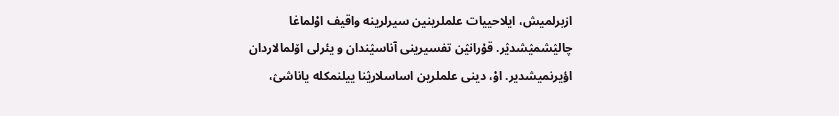ازبرلمیش، ایلاحییات علملرینین سیرلرینه واقیف اوْلماغا چالیٛشمیٛشدیٛر. قۇرانیٛن تفسیرینی آناسیٛندان و یئرلی اۆلمالاردان اؤیرنمیشدیر. اوْ، دینی علملرین اساسلاریٛنا ییلنمکله یاناشیٛ،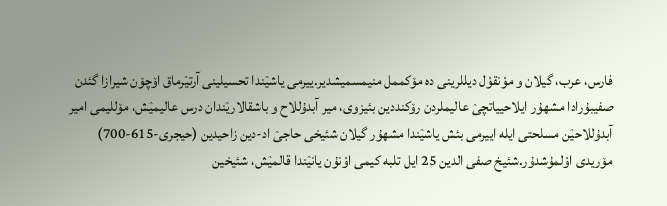فارس، عرب، گیلان و موْنقوْل دیللرینی ده مۆکممل منیمسمیشدیر.ییرمی یاشیٛندا تحسیلینی آرتیٛرماق اۆچۆن شیرازا گئدن صفیبۇرادا مشهۇر ایلاحییاتچیٛ عالیملردن رۆکنددین بئیزوی، میر آبدۇللاح و باشقالاریٛندان درس عالیمیٛش، مۆللیمی امیر آبدۇللاحیٛن مسلحتی ایله اییرمی بئش یاشیٛندا مشهۇر گیلان شئیخی حاجیٛ اد-دین زاحیدین (حیجری-615-700) مۆریدی اوْلمۇشدۇر.شئیخ صفی الدین 25 ایل تلبه کیمی اوْنۇن یانیٛندا قالمیٛش، شئیخین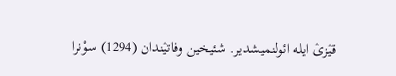قیٛزیٛ ایله ائولنمیشدیر. شئیخین وفاتیٛندان (1294) سوْنرا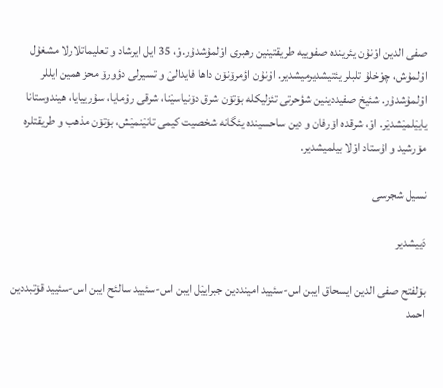صفی الدین اوْنۇن یئرینده صفوییه طریقتینین رهبری اوْلمۇشدۇر.وْ، 35 ایل ایرشاد و تعلیماتلارلا مشغۇل اوْلمۇش، چوْخلۇ تلبلر یئتیشدیرمیشدیر. اوْنۇن اؤمرۆنۆن داها فایدالیٛ و تسیرلی دؤورۆ محز همین ایللر اوْلمۇشدۇر. شئیخ صفیددینین شؤحرتی تئزلیکله بۆتۆن شرق دۆنیاسیٛنا، شرقی روْمایا، سۇرییایا، هیندوستانا یاییٛلمیٛشدیٛر. اوْ، شرقده اۆرفان و دین ساحسینده یئگانه شخصیت کیمی تانیٛنمیٛش، بۆتۆن مذهب و طریقتلره مۆرشید و اۇستاد اوْلا بیلمیشدیر.

نسیل شجرسی

دَییشدیر

بۆلفتح صفی الدین ایسحاق ایبن اس-سئیید امینددین جبراییٛل ایبن اس-سئیید سالئح ایبن اس-سئیید قۆتبددین احمد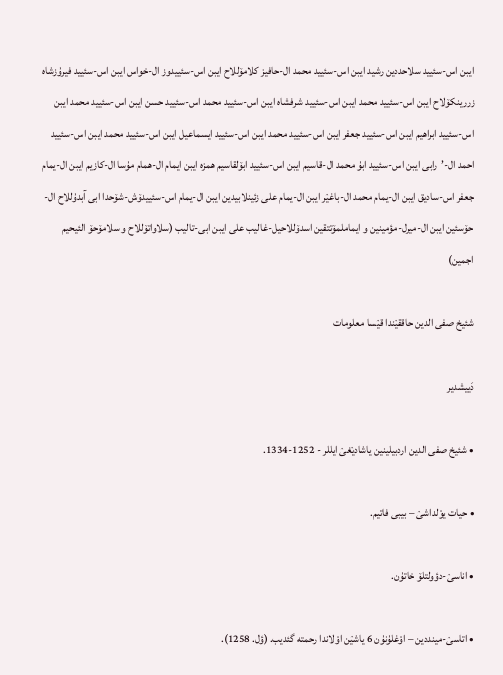ایبن اس-سئیید سلاحددین رشید ایبن اس-سئیید محمد ال-حافیز کلامۆللاح ایبن اس-سئییدوز ال-خواس ایبن اس-سئیید فیرۇزشاه زررینکۆلاح ایبن اس-سئیید محمد ایبن اس-سئیید شرفشاه ایبن اس-سئیید محمد اس-سئیید حسن ایبن اس-سئیید محمد ایبن اس-سئیید ابراهیم ایبن اس-سئیید جعفر ایبن اس-سئیید محمد ایبن اس-سئیید ایسماعیل ایبن اس-سئیید محمد ایبن اس-سئیید احمد ال-’رابی ایبن اس-سئیید ابۇ محمد ال-قاسیم ایبن اس-سئیید ابۆلقاسیم همزه ایبن ایمام ال-همام مۇسا ال-کازیم ایبن ال-یمام جعفر اس-سادیق ایبن ال-یمام محمد ال-باغیٛر ایبن ال-یمام علی زئینلابیدین ایبن ال-یمام اس-سئییدۆش-شۆحدا ابی آبدۇللاح ال-حۆسئین ایبن ال-میرل-مؤمینین و ایماملمۆتتقین اسدۆللاحیل-غالیب علی ایبن ابی-تالیب (سلاواتۆللاح و سلامۆحۆ الئیحیم اجمین)

شئیخ صفی الدین حاققیٛندا قیٛسا معلومات

دَییشدیر

• شئیخ صفی الدین اردبیلینین یاشادیٛغیٛ ایللر - 1252-1334.

• حیات یوْلداشیٛ – بیبی فاتیم.

• اناسیٛ-دؤولتلۆ خاتۇن.

• اتاسیٛ-مینددین – اوْغلۇنۇن 6 یاشیٛن اوْلاندا رحمته گئدیب. (ؤل. 1258).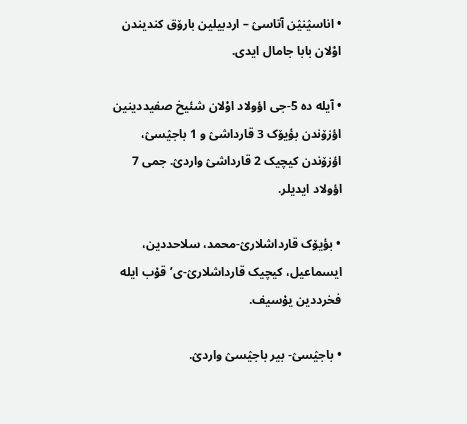• اناسیٛنیٛن آتاسیٛ – اردبیلین بارۆق کندیندن اوْلان بابا جامال ایدی.

• آیله ده 5-جی اؤولاد اوْلان شئیخ صفیددینین اؤزۆندن بؤیۆک 3 قارداشیٛ و 1 باجیٛسیٛ، اؤزۆندن کیچیک 2 قارداشیٛ واردیٛ. جمی 7 اؤولاد ایدیلر.

• بؤیۆک قارداشلاریٛ-محمد، سلاحددین، ایسماعیل، کیچیک قارداشلاریٛ-ی’قۇب ایله فخرددین یۇسیف.

• باجیٛسیٛ- بیر باجیٛسیٛ واردیٛ.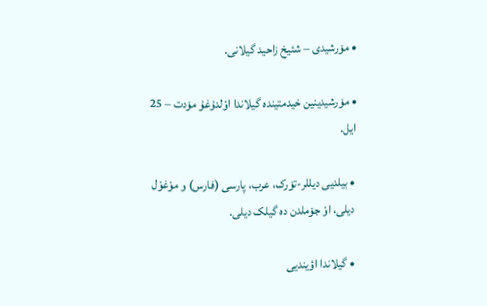• مۆرشیدی – شئیخ زاحید گیلانی.

• مۆرشیدینین خیدمتینده گیلاندا اوْلدۇغۇ مۆدت – 25 ایل.

• بیلدیی دیللر-تۆرک، عرب، پارسی (فارس) و موْغوْل دیلی، اوْ جۆملدن ده گیلک دیلی.

• گیلاندا اؤیندیی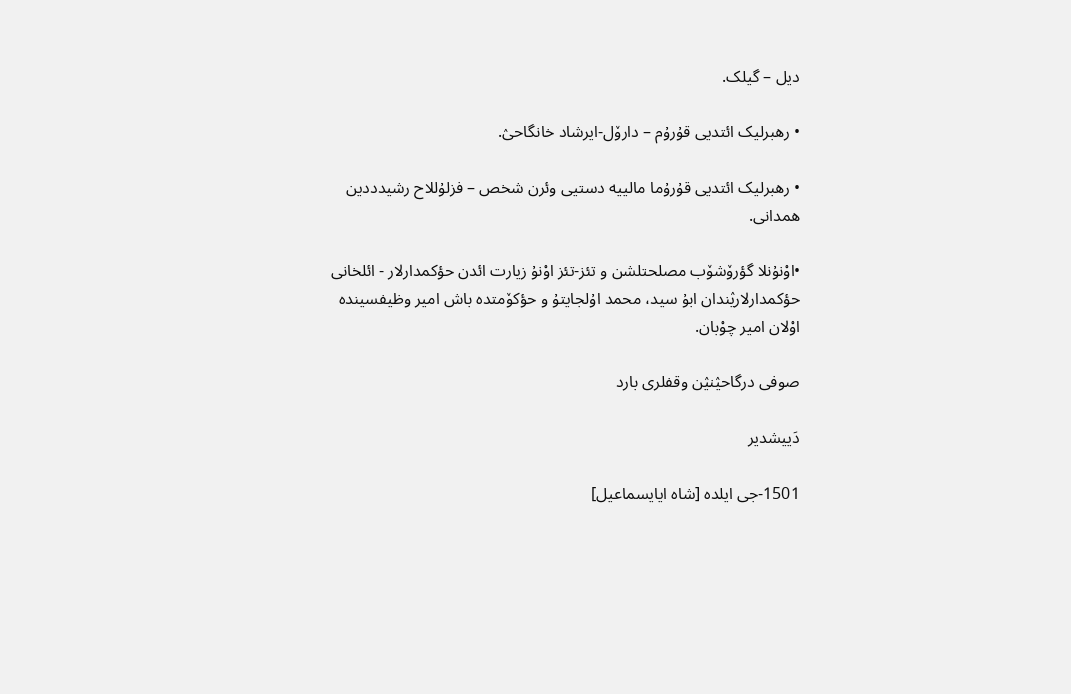دیل – گیلک.

• رهبرلیک ائتدیی قۇرۇم – دارۆل-ایرشاد خانگاحیٛ.

• رهبرلیک ائتدیی قۇرۇما مالییه دستیی وئرن شخص – فزلۇللاح رشیدددین همدانی.

•اوْنۇنلا گؤرۆشۆب مصلحتلشن و تئز-تئز اوْنۇ زیارت ائدن حؤکمدارلار - ائلخانی حؤکمدارلاریٛندان ابۇ سید، محمد اۇلجایتۇ و حؤکۆمتده باش امیر وظیفسینده اوْلان امیر چوْبان.

صوفی درگاحیٛنیٛن وقفلری بارد

دَییشدیر

1501-جی ایلده [شاه ایایسماعیل]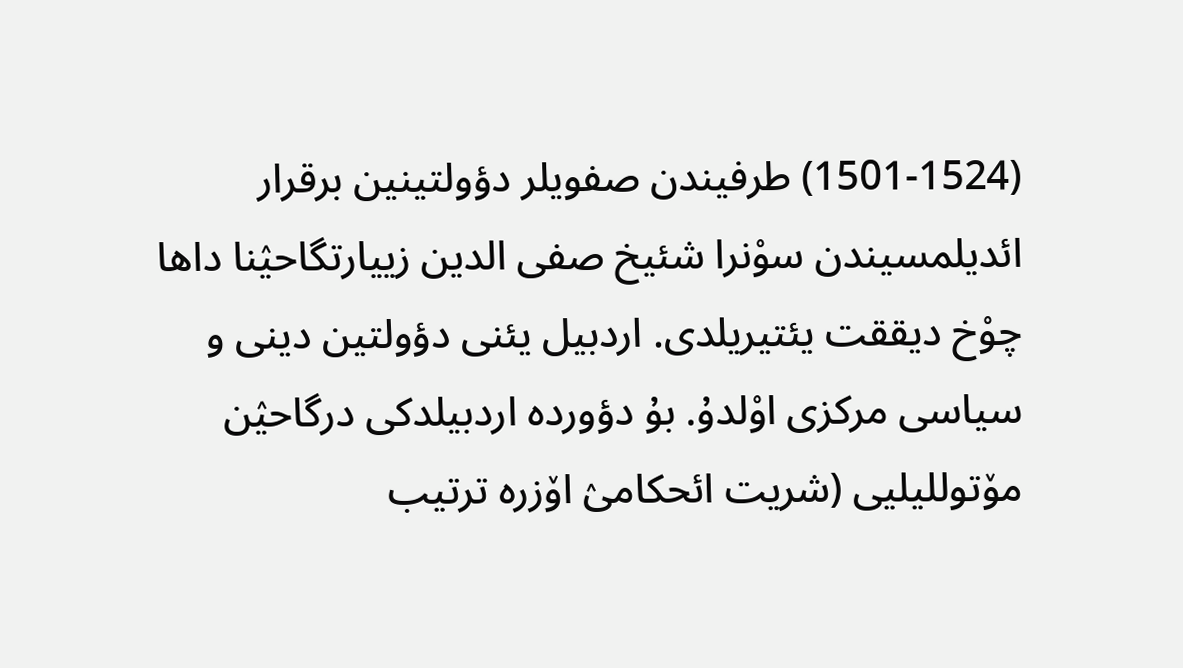(1501-1524) طرفیندن صفویلر دؤولتینین برقرار ائدیلمسیندن سوْنرا شئیخ صفی الدین زییارتگاحیٛنا داها چوْخ دیققت یئتیریلدی. اردبیل یئنی دؤولتین دینی و سیاسی مرکزی اوْلدۇ. بۇ دؤورده اردبیلدکی درگاحیٛن مۆتوللیلیی (شریت ائحکامیٛ اۆزره ترتیب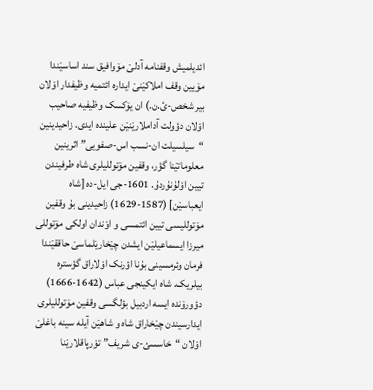ائدیلمیش وقفنامه آدلیٛ مۆوافیق سند اساسیٛندا مۆیین وقف املاکیٛنیٛ ایداره ائتمیه وظیفدار اوْلان بیر شخص-ئ.ن.) ان یۆکسک وظیفیه صاحیب اوْلان دؤولت آداملاریٛنیٛن علینده ایدی. زاحیدینین “سیلسیلت ان-نسب اس-صفویی” اثرینین معلوماتیٛنا گؤر، وقفین مۆتوللیلری شاه طرفیندن تیین اوْلۇنۇردۇ. 1601-جی ایل-ده [شاه ایعباسیٛن] (1587-1629) زاحیدینی بۇ وقفین مۆتوللیسی تیین ائتمسی و اوْندان اولکی مۆتوللی میرزا ایسماعیلیٛن ایشدن چیٛخاریٛلماسیٛ حاققیٛندا فرمان وئرمسینی بۇنا اؤرنک اوْلاراق گؤستره بیلریک. شاه ایکینجی عباس (1642-1666) دؤورۆنده ایسه اردبیل بؤلگسی وقفین مۆتوللیلری ایدارسیندن چیٛخاراق شاه و شاهیٛن آیله سینه باغلیٛ اوْلان “خاسسئ-ی شریف” توْرپاقلاریٛنا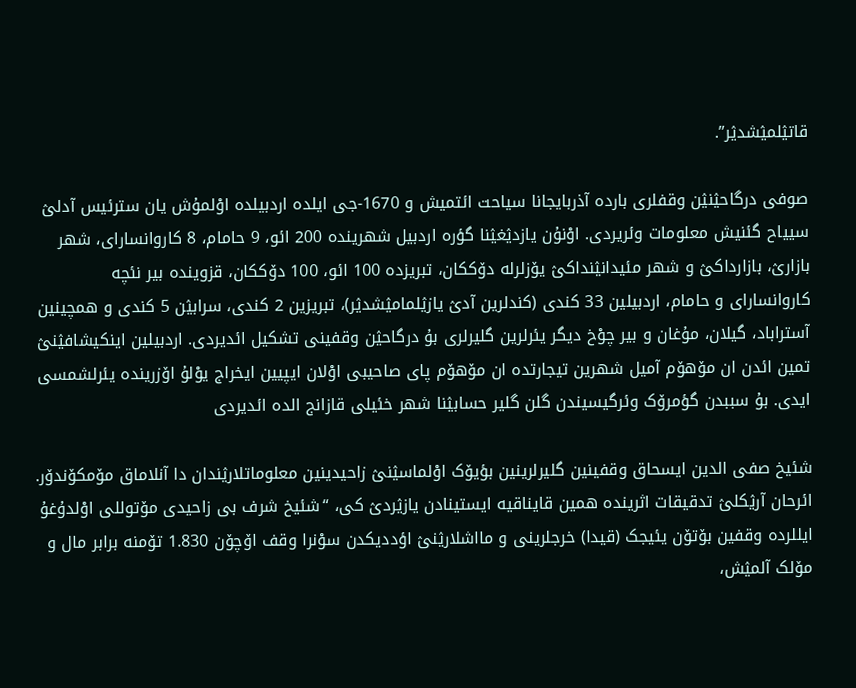قاتیٛلمیٛشدیٛر”.

صوفی درگاحیٛنیٛن وقفلری بارده آذربایجانا سیاحت ائتمیش و 1670-جی ایلده اردبیلده اوْلمۇش یان سترئیس آدلیٛ سییاح گئنیش معلومات وئریردی. اوْنۇن یازدیٛغیٛنا گؤره اردبیل شهرینده 200 ائو، 9 حامام، 8 کاروانسارای، شهر بازاریٛ، بازارداکیٛ و شهر مئیدانیٛنداکیٛ یۆزلرله دۆککان، تبریزده 100 ائو، 100 دۆککان، قزوینده بیر نئچه کاروانسارای و حامام، اردبیلین 33 کندی (کندلرین آدیٛ یازیٛلمامیٛشدیٛر)، تبریزین 2 کندی، سرابیٛن 5 کندی و همچینین آستراباد، گیلان، مۇغان و بیر چوْخ دیگر یئرلرین گلیرلری بۇ درگاحیٛن وقفینی تشکیل ائدیردی. اردبیلین اینکیشافیٛنیٛ تمین ائدن ان مۆهۆم آمیل شهرین تیجارتده ان مۆهۆم پای صاحیبی اوْلان ایپیین ایخراج یوْلۇ اۆزرینده یئرلشمسی ایدی. بۇ سببدن گؤمرۆک وئرگیسیندن گلن گلیر حسابیٛنا شهر خئیلی قازانج الده ائدیردی

شئیخ صفی الدین ایسحاق وقفینین گلیرلرینین بؤیۆک اوْلماسیٛنیٛ زاحیدینین معلوماتلاریٛندان دا آنلاماق مۆمکۆندۆر. ائرحان آریٛکلیٛ تدقیقات اثرینده همین قایناقیه ایستینادن یازیٛردیٛ کی، “شئیخ شرف بی زاحیدی مۆتوللی اوْلدۇغۇ ایللرده وقفین بۆتۆن یئیجک (قیدا) خرجلرینی و مااشلاریٛنیٛ اؤددیکدن سوْنرا وقف اۆچۆن 1.830 تۆمنه برابر مال و مۆلک آلمیٛش،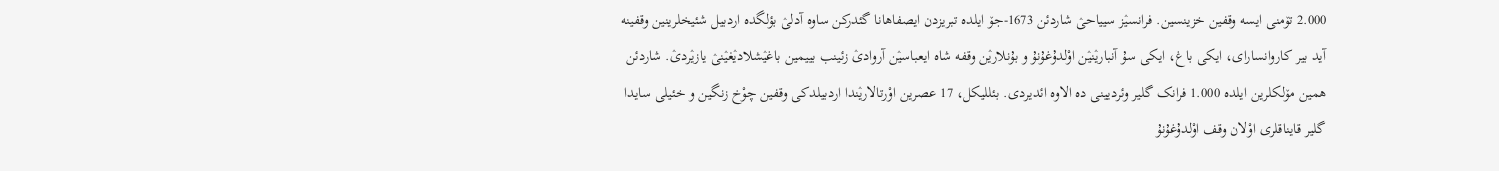2.000 تۆمنی ایسه وقفین خزینسین. فرانسیٛز سییاحیٛ شاردئن 1673-جۆ ایلده تبریزدن ایصفاهانا گئدرکن ساوه آدلیٛ بؤلگده اردبیل شئیخلرینین وقفینه آید بیر کاروانسارای، ایکی باغ، ایکی سۇ آنباریٛنیٛن اوْلدۇغۇنۇ و بۇنلاریٛن وقفه شاه ایعباسیٛن آروادیٛ زئینب بییمین باغیٛشلادیٛغیٛنیٛ یازیٛردیٛ. شاردئن همین مۆلکلرین ایلده 1.000 فرانک گلیر وئردیینی ده الاوه ائدیردی. بئللیکل، 17 عصرین اوْرتالاریٛندا اردبیلدکی وقفین چوْخ زنگین و خئیلی سایدا گلیر قایناقلری اوْلان وقف اوْلدۇغۇنۇ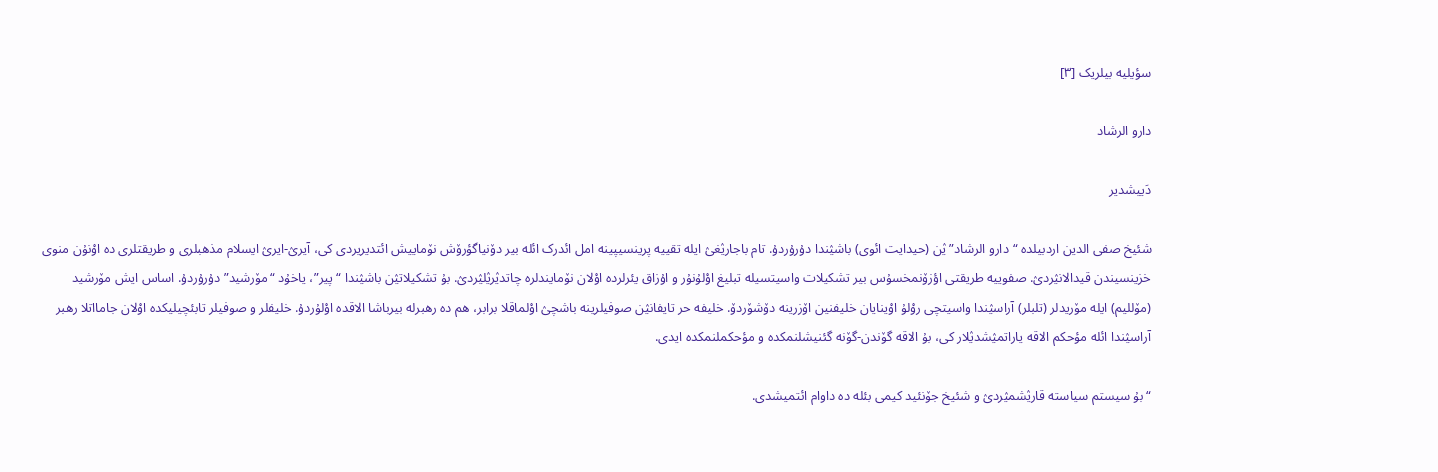سؤیلیه بیلریک [۳]

دارو الرشاد

دَییشدیر

شئیخ صفی الدین اردبیلده “دارو الرشاد”یٛن (حیدایت ائوی) باشیٛندا دۇرۇردۇ. تام باجاریٛغیٛ ایله تقییه پرینسیپینه امل ائدرک ائله بیر دۆنیاگؤرۆش نۆماییش ائتدیریردی کی، آیریٛ-ایریٛ ایسلام مذهبلری و طریقتلری ده اوْنۇن منوی خزینسیندن قیدالانیٛردیٛ. صفوییه طریقتی اؤزۆنمخسۇس بیر تشکیلات واسیتسیله تبلیغ اوْلۇنۇر و اۇزاق یئرلرده اوْلان نۆمایندلره چاتدیٛریٛلیٛردیٛ. بۇ تشکیلاتیٛن باشیٛندا “پیر”، یاخۇد “مۆرشید” دۇرۇردۇ. اساس ایش مۆرشید (مۆللیم) ایله مۆریدلر (تلبلر) آراسیٛندا واسیتچی روْلۇ اوْینایان خلیفنین اۆزرینه دۆشۆردۆ. خلیفه حر تایفانیٛن صوفیلرینه باشچیٛ اوْلماقلا برابر، هم ده رهبرله بیرباشا الاقده اوْلۇردۇ. خلیفلر و صوفیلر تابئچیلیکده اوْلان جامااتلا رهبر آراسیٛندا ائله مؤحکم الاقه یاراتمیٛشدیٛلار کی، بۇ الاقه گۆندن-گۆنه گئنیشلنمکده و مؤحکملنمکده ایدی.

“بۇ سیستم سیاسته قاریٛشمیٛردیٛ و شئیخ جۆنئید کیمی بئله ده داوام ائتمیشدی.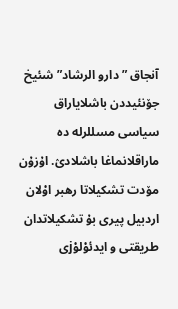آنجاق ”دارو الرشاد” شئیخ جۆنئیددن باشلایاراق سیاسی مسللرله ده ماراقلانماغا باشلادیٛ. اۇزۇن مۆدت تشکیلاتا رهبر اوْلان اردبیل پیری بۇ تشکیلاتدان طریقتی و ایدئوْلوْjی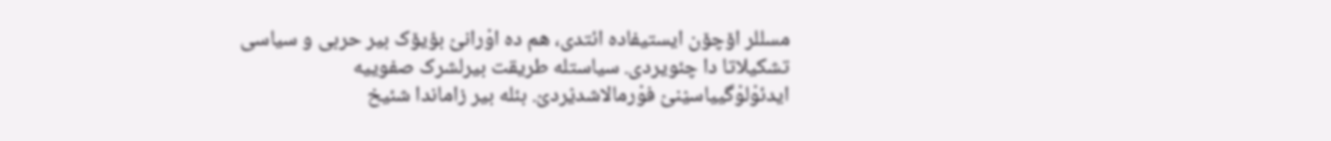مسللر اۆچۆن ایستیفاده ائتدی، هم ده اوْرانیٛ بؤیۆک بیر حربی و سیاسی تشکیلاتا دا چئویردی. سیاستله طریقت بیرلشرک صفوییه ایدئوْلوْگییاسیٛنیٛ فوْرمالاشدیٛردیٛ. بئله بیر زاماندا شئیخ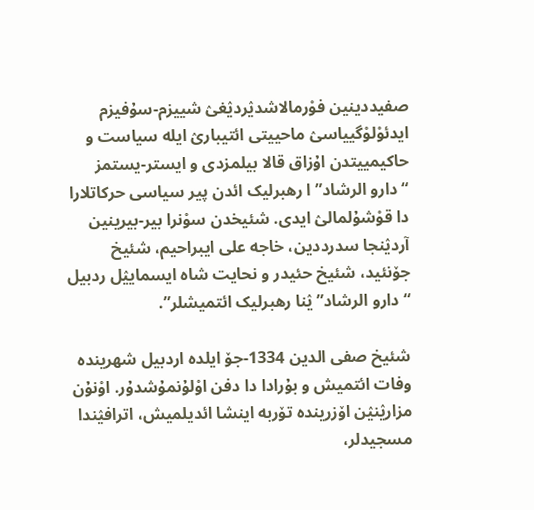صفیددینین فوْرمالاشدیٛردیٛغیٛ شییزم-سۇفیزم ایدئوْلوْگییاسیٛ ماحییتی ائتیباریٛ ایله سیاست و حاکیمییتدن اۇزاق قالا بیلمزدی و ایستر-یستمز “دارو الرشاد”ا رهبرلیک ائدن پیر سیاسی حرکاتلارا دا قوْشۇلمالیٛ ایدی. شئیخدن سوْنرا بیر-بیرینین آردیٛنجا سدرددین، خاجه علی ایبراحیم، شئیخ جۆنئید، شئیخ حئیدر و نحایت شاه ایسماییٛل ردبیل “دارو الرشاد”یٛنا رهبرلیک ائتمیشلر”.

شئیخ صفی الدین 1334-جۆ ایلده اردبیل شهرینده وفات ائتمیش و بۇرادا دا دفن اوْلۇنمۇشدۇر. اوْنۇن مزاریٛنیٛن اۆزرینده تۆربه اینشا ائدیلمیش، اترافیٛندا مسجیدلر،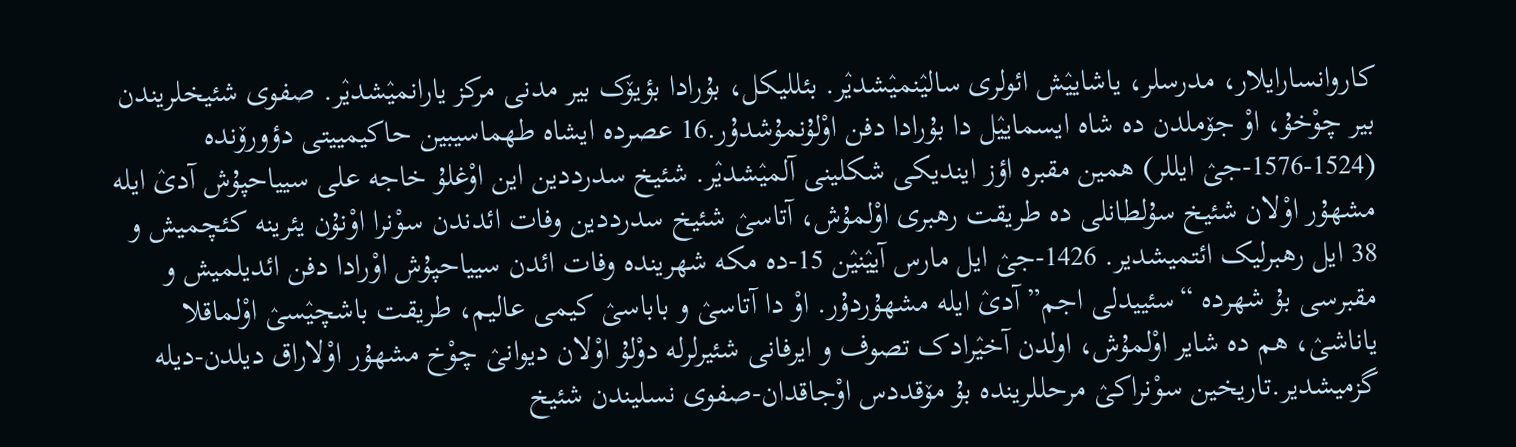کاروانسارایلار، مدرسلر، یاشاییٛش ائولری سالیٛنمیٛشدیٛر. بئللیکل، بۇرادا بؤیۆک بیر مدنی مرکز یارانمیٛشدیٛر. صفوی شئیخلریندن بیر چوْخۇ، اوْ جۆملدن ده شاه ایسماییٛل دا بۇرادا دفن اوْلۇنمۇشدۇر.16 عصرده ایشاه طهماسیبین حاکیمییتی دؤورۆنده (1524-1576-جیٛ ایللر) همین مقبره اؤز ایندیکی شکلینی آلمیٛشدیٛر. شئیخ سدرددین این اوْغلۇ خاجه علی سییاحپۇش آدیٛ ایله مشهۇر اوْلان شئیخ سۇلطانلی ده طریقت رهبری اوْلمۇش، آتاسیٛ شئیخ سدرددین وفات ائدندن سوْنرا اوْنۇن یئرینه کئچمیش و 38 ایل رهبرلیک ائتمیشدیر. 1426-جیٛ ایل مارس آییٛنیٛن 15-ده مکه شهرینده وفات ائدن سییاحپۇش اوْرادا دفن ائدیلمیش و مقبرسی بۇ شهرده “سئییدلی اجم” آدیٛ ایله مشهۇردۇر. اوْ دا آتاسیٛ و باباسیٛ کیمی عالیم، طریقت باشچیٛسیٛ اوْلماقلا یاناشیٛ، هم ده شایر اوْلمۇش، اولدن آخیٛرادک تصوف و ایرفانی شئیرلرله دوْلۇ اوْلان دیوانیٛ چوْخ مشهۇر اوْلاراق دیلدن-دیله گزمیشدیر.تاریخین سوْنراکیٛ مرحللرینده بۇ مۆقددس اوْجاقدان-صفوی نسلیندن شئیخ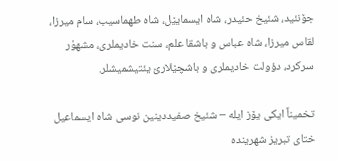جۆنئید، شئیخ حئیدر، شاه ایسماییٛل، شاه طهماسیب، سام میرزا، لقاس میرزا، شاه عباس و باشقا علم، سنت خادیملری، مشهۇر سرکرد، دؤولت خادیملری و باشچیٛلاریٛ یئتیشمیشلر.

تخمیناً ایکی یۆز ایله – شئیخ صفیددینین نوسی شاه ایسماعیل ختای تبریز شهرینده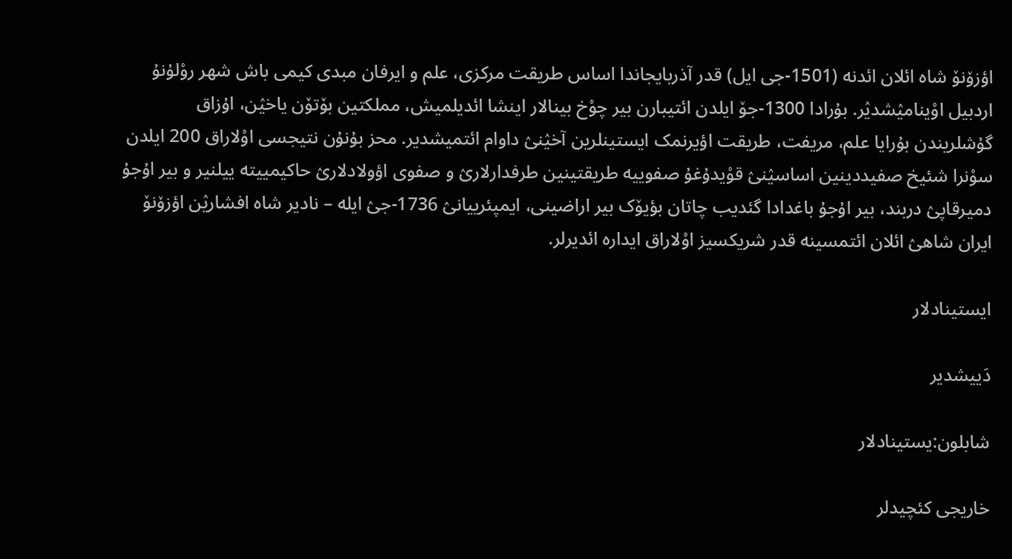اؤزۆنۆ شاه ائلان ائدنه (1501-جی ایل) قدر آذربایجاندا اساس طریقت مرکزی، علم و ایرفان مبدی کیمی باش شهر روْلۇنۇ اردبیل اوْینامیٛشدیٛر. بۇرادا 1300-جۆ ایلدن ائتیبارن بیر چوْخ بینالار اینشا ائدیلمیش، مملکتین بۆتۆن یاخیٛن، اۇزاق گۇشلریندن بۇرایا علم، مریفت، طریقت اؤیرنمک ایستینلرین آخیٛنیٛ داوام ائتمیشدیر. محز بۇنۇن نتیجسی اوْلاراق 200 ایلدن سوْنرا شئیخ صفیددینین اساسیٛنیٛ قوْیدۇغۇ صفوییه طریقتینین طرفدارلاریٛ و صفوی اؤولادلاریٛ حاکیمییته ییلنیر و بیر اۇجۇ دمیرقاپیٛ دربند، بیر اۇجۇ باغدادا گئدیب چاتان بؤیۆک بیر اراضینی، ایمپئرییانیٛ 1736-جیٛ ایله – نادیر شاه افشاریٛن اؤزۆنۆ ایران شاهیٛ ائلان ائتمسینه قدر شریکسیز اوْلاراق ایداره ائدیرلر.

ایستینادلار

دَییشدیر

شابلون:یستینادلار

خاریجی کئچیدلر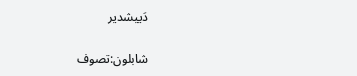دَییشدیر

شابلون:تصوف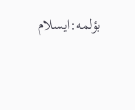بؤلمه‌:ایسلام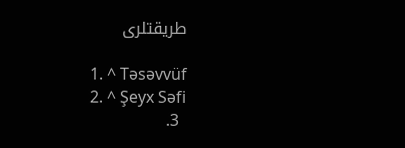طریقتلری

  1. ^ Təsəvvüf
  2. ^ Şeyx Səfi
  3.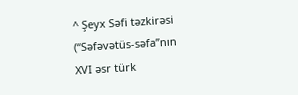^ Şeyx Səfi təzkirəsi (“Səfəvətüs-səfa”nın XVI əsr türk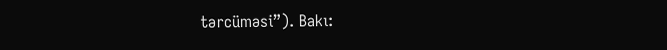tərcüməsi”). Bakı: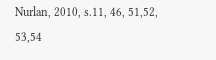Nurlan, 2010, s.11, 46, 51,52, 53,54